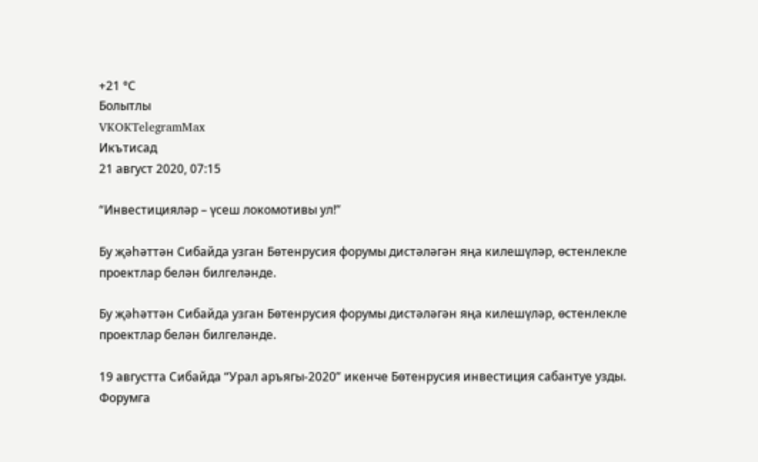+21 °С
Болытлы
VKOKTelegramMax
Икътисад
21 август 2020, 07:15

“Инвестицияләр – үсеш локомотивы ул!”

Бу җәһәттән Сибайда узган Бөтенрусия форумы дистәләгән яңа килешүләр, өстенлекле проектлар белән билгеләнде.

Бу җәһәттән Сибайда узган Бөтенрусия форумы дистәләгән яңа килешүләр, өстенлекле проектлар белән билгеләнде.

19 августта Сибайда “Урал аръягы-2020” икенче Бөтенрусия инвестиция сабантуе узды. Форумга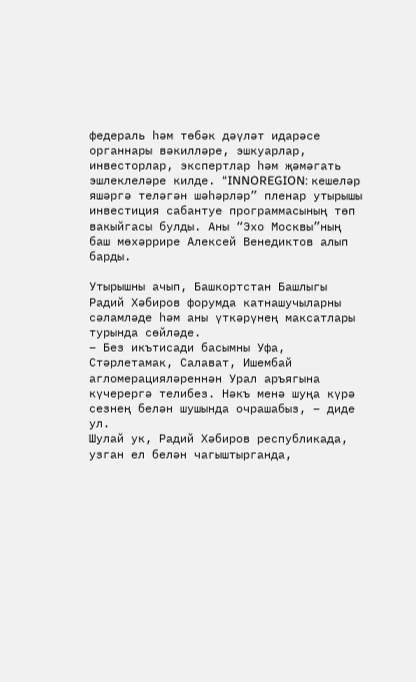федераль һәм төбәк дәүләт идарәсе органнары вәкилләре, эшкуарлар, инвесторлар, экспертлар һәм җәмәгать эшлеклеләре килде. “INNOREGION: кешеләр яшәргә теләгән шәһәрләр” пленар утырышы инвестиция сабантуе программасының төп вакыйгасы булды. Аны “Эхо Москвы”ның баш мөхәррире Алексей Венедиктов алып барды.

Утырышны ачып, Башкортстан Башлыгы Радий Хәбиров форумда катнашучыларны сәламләде һәм аны үткәрүнең максатлары турында сөйләде.
– Без икътисади басымны Уфа, Стәрлетамак, Салават, Ишембай агломерацияләреннән Урал аръягына күчерергә телибез. Нәкъ менә шуңа күрә сезнең белән шушында очрашабыз, – диде ул.
Шулай ук, Радий Хәбиров республикада, узган ел белән чагыштырганда,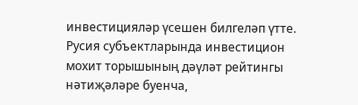инвестицияләр үсешен билгеләп үтте. Русия субъектларында инвестицион мохит торышының дәүләт рейтингы нәтиҗәләре буенча,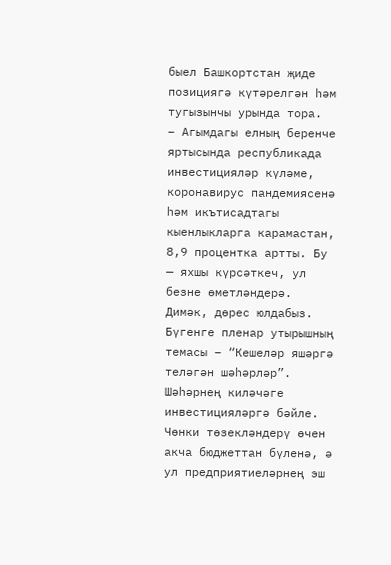быел Башкортстан җиде позициягә күтәрелгән һәм тугызынчы урында тора.
– Агымдагы елның беренче яртысында республикада инвестицияләр күләме, коронавирус пандемиясенә һәм икътисадтагы кыенлыкларга карамастан, 8,9 процентка артты. Бу — яхшы күрсәткеч, ул безне өметләндерә. Димәк, дөрес юлдабыз. Бүгенге пленар утырышның темасы – “Кешеләр яшәргә теләгән шәһәрләр”. Шәһәрнең киләчәге инвестицияләргә бәйле. Чөнки төзекләндерү өчен акча бюджеттан бүленә, ә ул предприятиеләрнең эш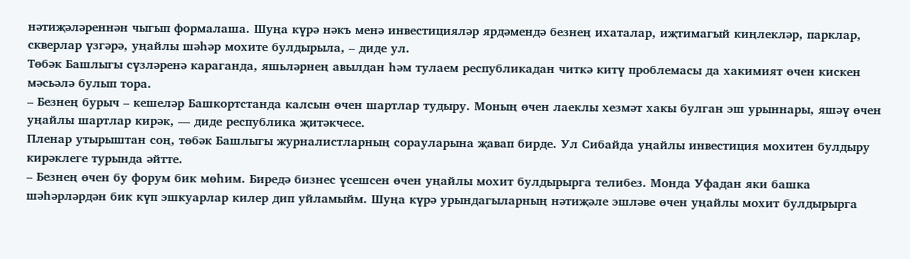нәтиҗәләреннән чыгып формалаша. Шуңа күрә нәкъ менә инвестицияләр ярдәмендә безнең ихаталар, иҗтимагый киңлекләр, парклар, скверлар үзгәрә, уңайлы шәһәр мохите булдырыла, – диде ул.
Төбәк Башлыгы сүзләренә караганда, яшьләрнең авылдан һәм тулаем республикадан читкә китү проблемасы да хакимият өчен кискен мәсьәлә булып тора.
– Безнең бурыч – кешеләр Башкортстанда калсын өчен шартлар тудыру. Моның өчен лаеклы хезмәт хакы булган эш урыннары, яшәү өчен уңайлы шартлар кирәк, — диде республика җитәкчесе.
Пленар утырыштан соң, төбәк Башлыгы журналистларның сорауларына җавап бирде. Ул Сибайда уңайлы инвестиция мохитен булдыру кирәклеге турында әйтте.
– Безнең өчен бу форум бик мөһим. Биредә бизнес үсешсен өчен уңайлы мохит булдырырга телибез. Монда Уфадан яки башка шәһәрләрдән бик күп эшкуарлар килер дип уйламыйм. Шуңа күрә урындагыларның нәтиҗәле эшләве өчен уңайлы мохит булдырырга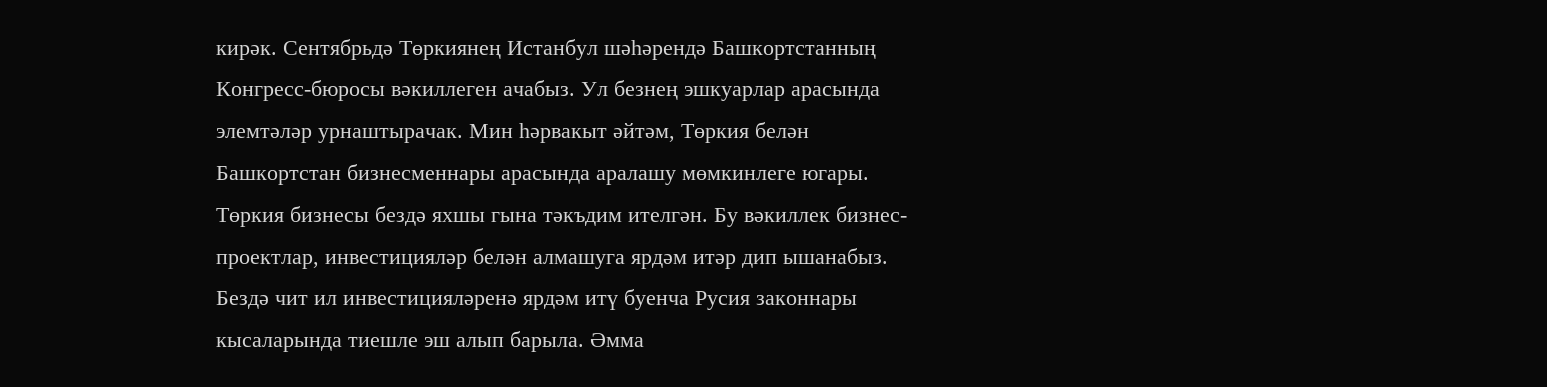кирәк. Сентябрьдә Төркиянең Истанбул шәһәрендә Башкортстанның Конгресс-бюросы вәкиллеген ачабыз. Ул безнең эшкуарлар арасында элемтәләр урнаштырачак. Мин һәрвакыт әйтәм, Төркия белән Башкортстан бизнесменнары арасында аралашу мөмкинлеге югары. Төркия бизнесы бездә яхшы гына тәкъдим ителгән. Бу вәкиллек бизнес-проектлар, инвестицияләр белән алмашуга ярдәм итәр дип ышанабыз. Бездә чит ил инвестицияләренә ярдәм итү буенча Русия законнары кысаларында тиешле эш алып барыла. Әмма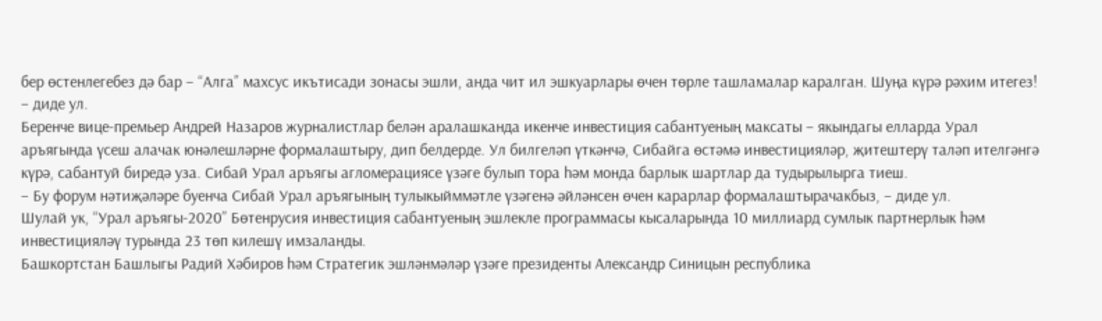бер өстенлегебез дә бар – “Алга” махсус икътисади зонасы эшли, анда чит ил эшкуарлары өчен төрле ташламалар каралган. Шуңа күрә рәхим итегез! – диде ул.
Беренче вице-премьер Андрей Назаров журналистлар белән аралашканда икенче инвестиция сабантуеның максаты – якындагы елларда Урал аръягында үсеш алачак юнәлешләрне формалаштыру, дип белдерде. Ул билгеләп үткәнчә, Сибайга өстәмә инвестицияләр, җитештерү таләп ителгәнгә күрә, сабантуй биредә уза. Сибай Урал аръягы агломерациясе үзәге булып тора һәм монда барлык шартлар да тудырылырга тиеш.
– Бу форум нәтиҗәләре буенча Сибай Урал аръягының тулыкыйммәтле үзәгенә әйләнсен өчен карарлар формалаштырачакбыз, – диде ул.
Шулай ук, “Урал аръягы-2020” Бөтенрусия инвестиция сабантуеның эшлекле программасы кысаларында 10 миллиард сумлык партнерлык һәм инвестицияләү турында 23 төп килешү имзаланды.
Башкортстан Башлыгы Радий Хәбиров һәм Стратегик эшләнмәләр үзәге президенты Александр Синицын республика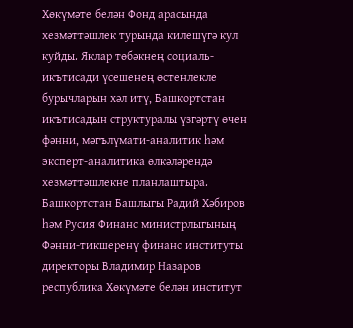Хөкүмәте белән Фонд арасында хезмәттәшлек турында килешүгә кул куйды. Яклар төбәкнең социаль-икътисади үсешенең өстенлекле бурычларын хәл итү, Башкортстан икътисадын структуралы үзгәртү өчен фәнни, мәгълүмати-аналитик һәм эксперт-аналитика өлкәләрендә хезмәттәшлекне планлаштыра.
Башкортстан Башлыгы Радий Хәбиров һәм Русия Финанс министрлыгының Фәнни-тикшеренү финанс институты директоры Владимир Назаров республика Хөкүмәте белән институт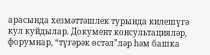арасында хезмәттәшлек турында килешүгә кул куйдылар. Документ консультацияләр, форумнар, “түгәрәк өстәл”ләр һәм башка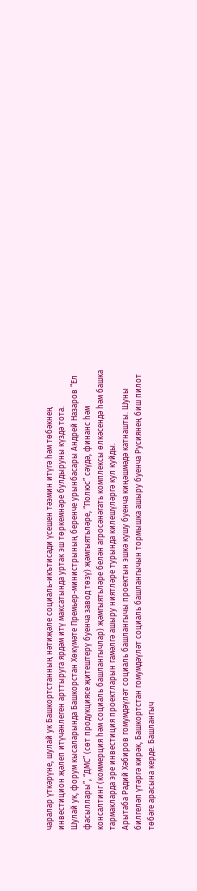чаралар үткәрүне, шулай ук Башкортстанның нәтиҗәле социаль-икътисади үсешен тәэмин итүгә һәм төбәкнең инвестицион җәлеп итүчәнлеген арттыруга ярдәм итү максатында уртак эш төркемнәре булдыруны күздә тота.
Шулай ук, форум кысаларында Башкорстан Хөкүмәте Премьер-министрының беренче урынбасары Андрей Назаров “Ел фасыллары”, “ДМС” (сөт продукциясе җитештерү буенча завод төзү) җәмгыятьләре, “Полюс” сәүдә, финанс һәм консалтинг (коммерция һәм социаль башлангычлар) җәмгыятьләре белән агросәнәгать комплексы өлкәсендә һәм башка тармакларда эре инвестиция проектларын гамәлгә ашыру ниятләре турында килешүләргә кул куйды.
Арытаба Радий Хәбиров гомумдәүләт социаль башлангычы проектын эшкә кушу буенча киңәшмәдә катнашты. Шуны билгеләп үтәргә кирәк, Башкортстан гомумдәүләт социаль башлангычын тормышка ашыру буенча Русиянең биш пилот төбәге арасына керде. Башлангыч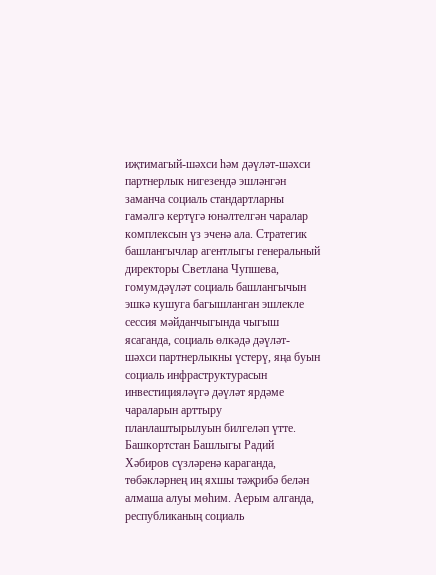иҗтимагый-шәхси һәм дәүләт-шәхси партнерлык нигезендә эшләнгән заманча социаль стандартларны гамәлгә кертүгә юнәлтелгән чаралар комплексын үз эченә ала. Стратегик башлангычлар агентлыгы генеральный директоры Светлана Чупшева, гомумдәүләт социаль башлангычын эшкә кушуга багышланган эшлекле сессия мәйданчыгында чыгыш ясаганда, социаль өлкәдә дәүләт-шәхси партнерлыкны үстерү, яңа буын социаль инфраструктурасын инвестицияләүгә дәүләт ярдәме чараларын арттыру планлаштырылуын билгеләп үтте.
Башкортстан Башлыгы Радий Хәбиров сүзләренә караганда, төбәкләрнең иң яхшы тәҗрибә белән алмаша алуы мөһим. Аерым алганда, республиканың социаль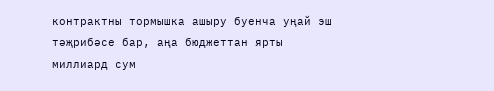контрактны тормышка ашыру буенча уңай эш тәҗрибәсе бар, аңа бюджеттан ярты миллиард сум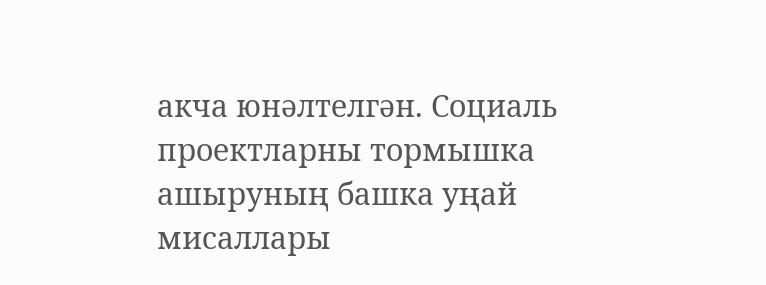акча юнәлтелгән. Социаль проектларны тормышка ашыруның башка уңай мисаллары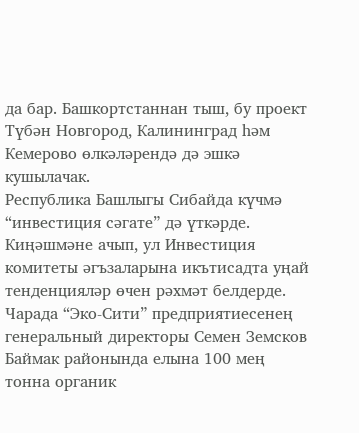да бар. Башкортстаннан тыш, бу проект Түбән Новгород, Калининград һәм Кемерово өлкәләрендә дә эшкә кушылачак.
Республика Башлыгы Сибайда күчмә “инвестиция сәгате” дә үткәрде. Киңәшмәне ачып, ул Инвестиция комитеты әгъзаларына икътисадта уңай тенденцияләр өчен рәхмәт белдерде.
Чарада “Эко-Сити” предприятиесенең генеральный директоры Семен Земсков Баймак районында елына 100 мең тонна органик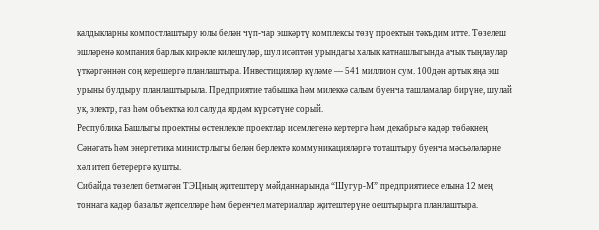калдыкларны компостлаштыру юлы белән чүп-чар эшкәртү комплексы төзү проектын тәкъдим итте. Төзелеш эшләренә компания барлык кирәкле килешүләр, шул исәптән урындагы халык катнашлыгында ачык тыңлаулар үткәргәннән соң керешергә планлаштыра. Инвестицияләр күләме — 541 миллион сум. 100дән артык яңа эш урыны булдыру планлаштырыла. Предприятие табышка һәм милеккә салым буенча ташламалар бирүне, шулай ук, электр, газ һәм объектка юл салуда ярдәм күрсәтүне сорый.
Республика Башлыгы проектны өстенлекле проектлар исемлегенә кертергә һәм декабрьгә кадәр төбәкнең Сәнәгать һәм энергетика министрлыгы белән берлектә коммуникацияләргә тоташтыру буенча мәсьәләләрне хәл итеп бетерергә кушты.
Сибайда төзелеп бетмәгән ТЭЦның җитештерү мәйданнарында “Шугур-М” предприятиесе елына 12 мең тоннага кадәр базальт җепселләре һәм беренчел материаллар җитештерүне оештырырга планлаштыра.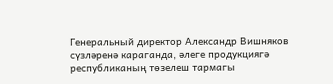Генеральный директор Александр Вишняков сүзләренә караганда, әлеге продукциягә республиканың төзелеш тармагы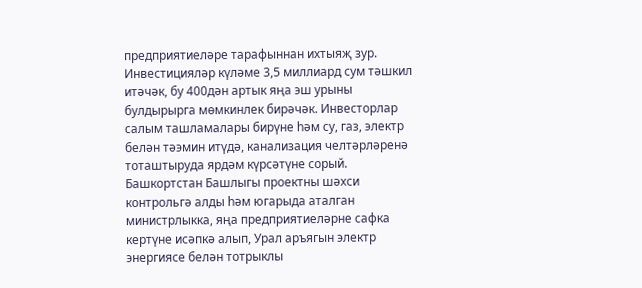предприятиеләре тарафыннан ихтыяҗ зур. Инвестицияләр күләме 3,5 миллиард сум тәшкил итәчәк, бу 400дән артык яңа эш урыны булдырырга мөмкинлек бирәчәк. Инвесторлар салым ташламалары бирүне һәм су, газ, электр белән тәэмин итүдә, канализация челтәрләренә тоташтыруда ярдәм күрсәтүне сорый.
Башкортстан Башлыгы проектны шәхси контрольгә алды һәм югарыда аталган министрлыкка, яңа предприятиеләрне сафка кертүне исәпкә алып, Урал аръягын электр энергиясе белән тотрыклы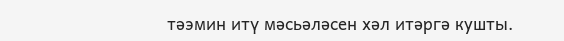тәэмин итү мәсьәләсен хәл итәргә кушты.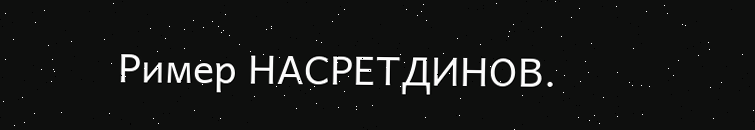Ример НАСРЕТДИНОВ.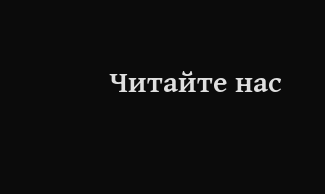Читайте нас